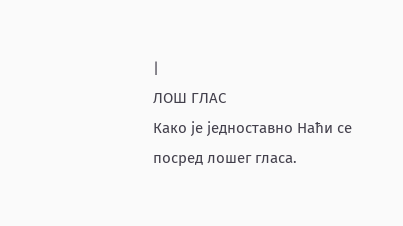|
ЛОШ ГЛАС
Како је једноставно Наћи се посред лошег гласа.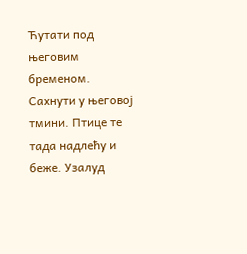Ћутати под његовим бременом. Сахнути у његовој тмини. Птице те тада надлећу и беже. Узалуд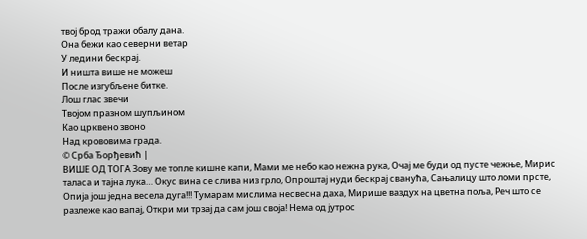твој брод тражи обалу дана.
Она бежи као северни ветар
У ледини бескрај.
И ништа више не можеш
После изгубљене битке.
Лош глас звечи
Твојом празном шупљином
Као црквено звоно
Над крововима града.
© Срба Ђорђевић |
ВИШЕ ОД ТОГА Зову ме топле кишне капи, Мами ме небо као нежна рука, Очај ме буди од пусте чежње, Мирис таласа и тајна лука… Окус вина се слива низ грло, Опроштај нуди бескрај сванућа, Сањалицу што ломи прсте, Опија још једна весела дуга!!! Тумарам мислима несвесна даха, Мирише ваздух на цветна поља, Реч што се разлеже као вапај, Откри ми трзај да сам још своја! Нема од јутрос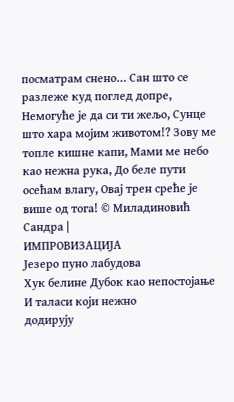посматрам снено… Сан што се разлеже куд поглед допре, Немогуће је да си ти жељо, Сунце што хара мојим животом!? Зову ме топле кишне капи, Мами ме небо као нежна рука, До беле пути осећам влагу, Овај трен среће је више од тога! © Миладиновић Сандра |
ИМПРОВИЗАЦИЈА
Језеро пуно лабудова
Хук белине Дубок као непостојање
И таласи који нежно
додирују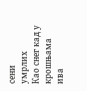сени
умрлих
Као снег кад у
крошњама ива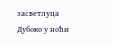засветлуца
Дубоко у ноћи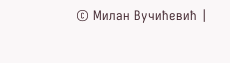© Милан Вучићевић |